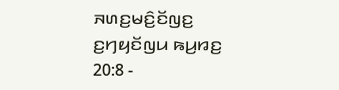ꤏꤛꤢ꤬ꤗꤢꤨ꤬ꤢꤩꤜꤢ꤬ ꤢ꤬ꤚꤟꤢꤩꤜꤣ ꤒꤣ꤬ꤙꤢ꤬ 20:8 -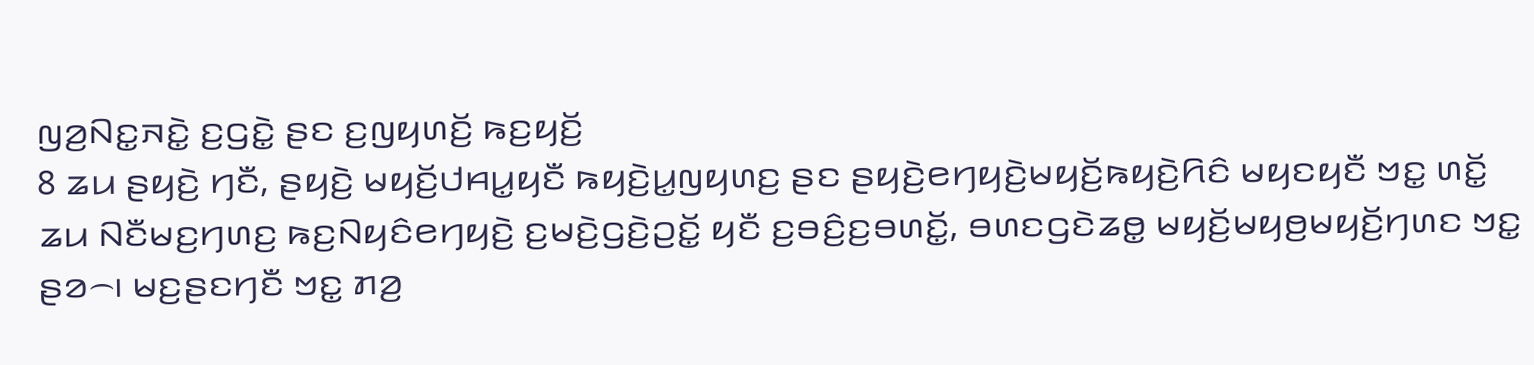ꤜꤤ꤬ꤡꤢ꤭ꤏꤢꤧ꤭ ꤢ꤬ꤞꤢꤧ꤭ ꤔꤢ ꤢ꤬ꤜꤟꤛꤢꤩ꤬ ꤒꤢ꤬ꤟꤢꤩ꤬
8 ꤘꤣ ꤔꤟꤢꤧ꤬ ꤚꤢꤪ, ꤔꤟꤢꤧ꤬ ꤗꤟꤢꤩ꤬ꤓꤌꤣ꤭ꤟꤢꤪ ꤒꤟꤢꤧ꤬ꤣ꤭ꤜꤟꤛꤢ꤬ ꤔꤢ ꤔꤟꤢꤧ꤬ꤕꤚꤟꤢꤧ꤬ꤗꤟꤢꤩ꤬ꤒꤟꤢꤧ꤬ꤖꤢꤨ ꤗꤟꤢꤟꤢꤪ ꤠꤢ꤭ ꤛꤢꤩ꤭ ꤘꤣ ꤡꤢꤪꤗꤢ꤬ꤚꤛꤢ꤬ ꤒꤢ꤬ꤡꤟꤢꤨꤕꤚꤟꤢꤧ꤬ ꤢ꤬ꤗꤢꤧ꤬ꤞꤢꤧ꤬ꤑꤢꤩ꤭ ꤟꤢꤪ ꤢ꤬ꤋꤢꤨ꤬ꤢ꤬ꤋꤛꤢꤩ꤭, ꤋꤛꤢꤞꤢꤧꤘꤥ꤭ ꤗꤟꤢꤩ꤬ꤗꤟꤥ꤬ꤗꤟꤢꤩ꤬ꤚꤛꤢ ꤠꤢ꤭ ꤔꤤ꤮꤯ ꤗꤢ꤬ꤔꤢꤚꤢꤪ ꤠꤢ꤭ ꤊꤤ꤬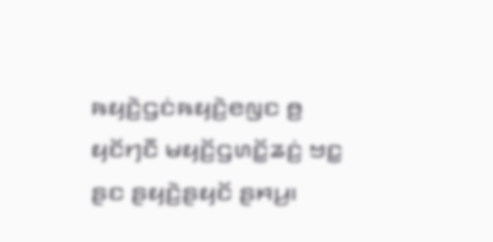ꤒꤟꤢꤧ꤬ꤞꤢꤦꤒꤟꤢꤧ꤬ꤕꤜꤢ ꤥ꤬ ꤟꤢꤩꤚꤢꤪ ꤗꤟꤢꤩ꤬ꤞꤛꤢꤩ꤭ꤘꤢꤦ꤬ ꤠꤢ꤭ ꤔꤢ ꤔꤟꤢꤧ꤬ꤔꤟꤢꤩ ꤔꤌꤣ꤬꤯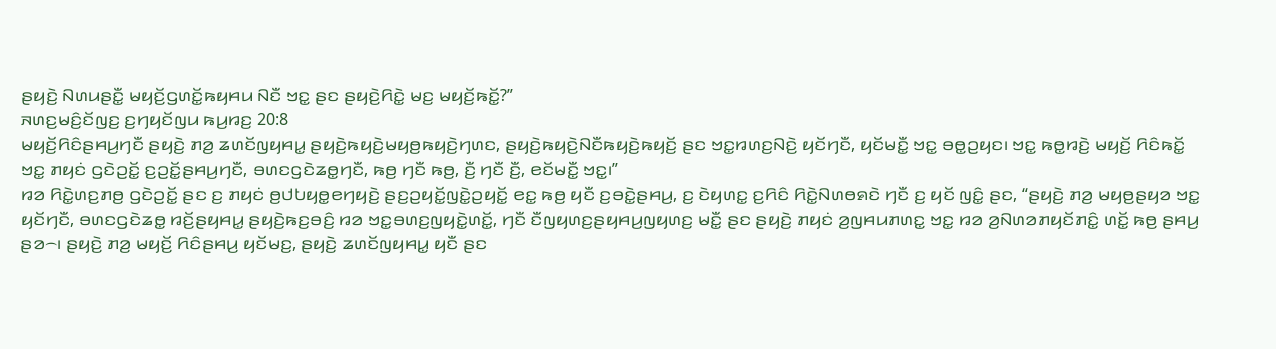ꤔꤟꤢꤧ꤬ ꤡꤛꤣꤔꤢꤪ꤭ ꤗꤟꤢꤩ꤬ꤞꤛꤢꤩ꤭ꤒꤟꤌꤣ ꤡꤢꤪ ꤠꤢ꤭ ꤔꤢ ꤔꤟꤢꤧ꤬ꤖꤢꤧ꤭ ꤗꤢ꤬ ꤗꤟꤢꤩ꤬ꤒꤢꤩ꤭?”
ꤏꤛꤢ꤬ꤗꤢꤨ꤬ꤢꤩꤜꤢ꤬ ꤢ꤬ꤚꤟꤢꤩꤜꤣ ꤒꤣ꤬ꤙꤢ꤬ 20:8
ꤗꤟꤢꤩ꤬ꤖꤢꤨꤔꤌꤣ꤬ꤚꤢꤪ ꤔꤟꤢꤧ꤬ ꤊꤤ꤬ ꤘꤛꤢꤩꤜꤟꤌꤣ꤭ ꤔꤟꤢꤧ꤬ꤒꤟꤢꤧ꤬ꤗꤟꤥ꤬ꤒꤟꤢꤧ꤬ꤚꤛꤢ, ꤔꤟꤢꤧ꤬ꤒꤟꤢꤧ꤬ꤡꤢꤪꤒꤟꤢꤧ꤬ꤒꤟꤢꤩ꤬ ꤔꤢ ꤠꤢ꤭ꤙꤛꤢ꤬ꤡꤢꤧ꤬ ꤟꤢꤩꤚꤢꤪ, ꤟꤢꤩꤗꤢꤪ꤭ ꤠꤢ꤭ ꤋꤥ꤭ꤑꤟꤢ꤯ ꤠꤢ꤭ ꤒꤥ꤭ꤙꤢꤧ꤬ ꤗꤟꤢꤩ꤬ ꤖꤢꤨꤒꤢꤩ꤭ ꤠꤢ꤭ ꤊꤟꤢꤦ ꤞꤢꤧꤑꤢꤩ꤭ ꤢ꤬ꤑꤢꤩ꤭ꤔꤌꤣ꤬ꤚꤢꤪ, ꤋꤛꤢꤞꤢꤧꤘꤥ꤭ꤚꤢꤪ, ꤒꤥ꤬ ꤚꤢꤪ ꤒꤥ꤬, ꤢꤪ꤬ ꤚꤢꤪ ꤢꤪ꤬, ꤕꤢꤩꤗꤢꤪ꤭ ꤠꤢ꤭꤯”
ꤙꤤ ꤖꤢꤧ꤭ꤛꤢ꤬ꤊꤥ꤬ ꤞꤢꤧꤑꤢꤩ꤭ ꤔꤢ ꤢ꤬ ꤊꤟꤢꤦ ꤥ꤬ꤓꤝꤟꤥ꤭ꤕꤚꤟꤢꤧ꤬ ꤔꤢ꤬ꤑꤟꤢꤩ꤭ꤜꤢꤧ꤭ꤑꤟꤢꤩ꤭ ꤕꤢ꤭ ꤒꤥ꤬ ꤟꤢꤪ ꤢ꤬ꤋꤢꤧ꤭ꤔꤌꤣ꤬, ꤢ꤬ ꤢꤧꤟꤛꤢ꤭ ꤢ꤬ꤖꤢꤨ ꤖꤢꤧ꤭ꤡꤛꤥꤎꤢꤧ ꤚꤢꤪ ꤢ꤬ ꤟꤢꤩ ꤜꤢꤨ꤭ ꤔꤢ, “ꤔꤟꤢꤧ꤬ ꤊꤤ꤬ ꤗꤟꤥ꤬ꤔꤟꤤ ꤠꤢ꤭ ꤟꤢꤩꤚꤢꤪ, ꤋꤛꤢꤞꤢꤧꤘꤥ꤭ ꤙꤢꤩ꤬ꤔꤟꤌꤣ꤭ ꤔꤟꤢꤧ꤬ꤒꤢ꤬ꤋꤢꤨ꤬ ꤙꤤ ꤠꤢ꤭ꤋꤛꤢ꤬ꤜꤟꤢꤧ꤭ꤛꤢꤩ꤭, ꤚꤢꤪ ꤢꤪꤜꤟꤛꤢ꤬ꤔꤟꤌꤣ꤬ꤜꤟꤛꤢ꤬ ꤗꤢꤪ꤭ ꤔꤢ ꤔꤟꤢꤧ꤬ ꤊꤟꤢꤦ ꤤ꤬ꤜꤌꤣꤊꤛꤢ꤭ ꤠꤢ꤭ ꤙꤤ ꤤ꤬ꤡꤛꤤꤊꤟꤢꤩꤊꤢꤨ꤭ ꤛꤢꤩ꤭ ꤒꤥ꤬ ꤔꤌꤣ꤬ ꤔꤤ꤮꤯ ꤔꤟꤢꤧ꤬ ꤊꤤ꤬ ꤗꤟꤢꤩ꤬ ꤖꤢꤨꤔꤌꤣ꤬ ꤟꤢꤩꤗꤢ꤬, ꤔꤟꤢꤧ꤬ ꤘꤛꤢꤩꤜꤟꤌꤣ꤭ ꤟꤢꤪ ꤔꤢ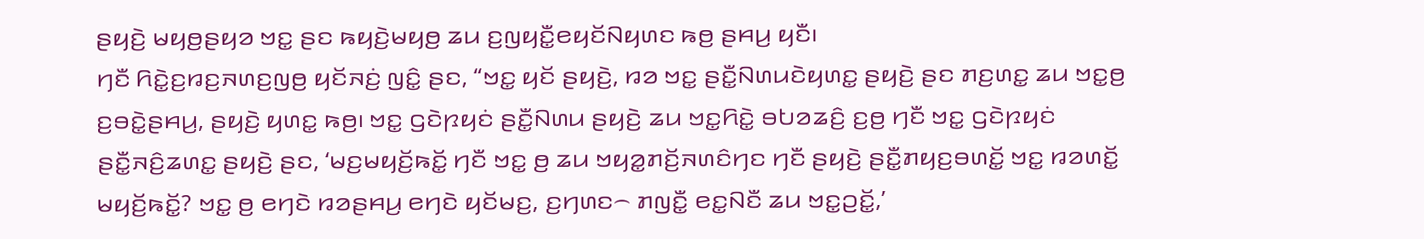ꤔꤟꤢꤧ꤬ ꤗꤟꤥ꤬ꤔꤟꤤ ꤠꤢ꤭ ꤔꤢ ꤒꤟꤢꤧ꤬ꤗꤟꤥ꤬ ꤘꤣ ꤢ꤬ꤜꤟꤢꤪ꤭ꤕꤟꤢꤩꤡꤟꤛꤢ ꤒꤥ꤬ ꤔꤌꤣ꤬ ꤟꤢꤪ꤯
ꤚꤢꤪ ꤖꤢꤧ꤭ꤢ꤬ꤙꤢ꤬ꤏꤛꤢ꤬ꤜꤥ꤬ ꤟꤢꤩꤏꤢꤦ꤬ ꤜꤢꤨ꤭ ꤔꤢ, “ꤠꤢ꤭ ꤟꤢꤩ ꤔꤟꤢꤧ꤬, ꤙꤤ ꤠꤢ꤭ ꤔꤢꤪ꤭ꤡꤛꤣꤢꤧꤟꤛꤢ꤭ ꤔꤟꤢꤧ꤬ ꤔꤢ ꤊꤢ꤬ꤛꤢ꤭ ꤘꤣ ꤠꤢ꤭ꤥ꤬ ꤢ꤬ꤋꤢꤧ꤭ꤔꤌꤣ꤬, ꤔꤟꤢꤧ꤬ ꤟꤛꤢ꤭ ꤒꤥ꤬꤯ ꤠꤢ꤭ ꤞꤢꤧꤐꤟꤢꤦ ꤔꤢꤪ꤭ꤡꤛꤣ ꤔꤟꤢꤧ꤬ ꤘꤣ ꤠꤢ꤭ꤖꤢꤧ꤭ ꤋꤝꤤꤘꤢꤨ꤬ ꤢ꤬ꤥ꤬ ꤚꤢꤪ ꤠꤢ꤭ ꤞꤢꤧꤐꤟꤢꤦ ꤔꤢꤪ꤭ꤏꤢꤨ꤬ꤘꤛꤢ꤭ ꤔꤟꤢꤧ꤬ ꤔꤢ, ‘ꤗꤢ꤬ꤗꤟꤢꤩ꤬ꤒꤢꤩ꤭ ꤚꤢꤪ ꤠꤢ꤭ ꤥ꤬ ꤘꤣ ꤠꤟꤤ꤭ꤊꤢꤩ꤬ꤏꤛꤢꤨꤚꤢ ꤚꤢꤪ ꤔꤟꤢꤧ꤬ ꤔꤢꤪ꤭ꤊꤟꤢ꤬ꤋꤛꤢꤩ꤭ ꤠꤢ꤭ ꤙꤤꤛꤢꤩ꤭ ꤗꤟꤢꤩ꤬ꤒꤢꤩ꤭? ꤠꤢ꤭ ꤥ꤬ ꤕꤚꤢꤧ ꤙꤤꤔꤌꤣ꤬ ꤕꤚꤢꤧ ꤟꤢꤩꤗꤢ꤬, ꤢ꤬ꤚꤛꤢ꤮ ꤊꤜꤢꤪ꤭ ꤕꤢ꤭ꤡꤢꤪ ꤘꤣ ꤠꤢ꤭ꤑꤢꤩ꤭,’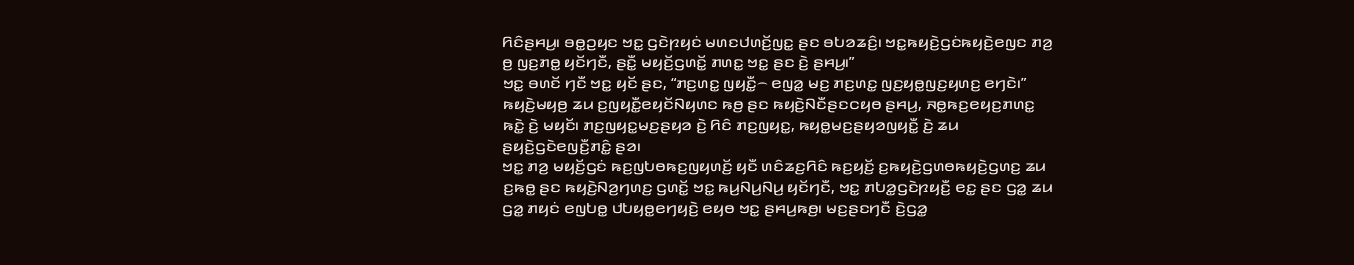ꤖꤢꤨꤔꤌꤣ꤬꤯ ꤋꤥ꤭ꤑꤟꤢ ꤠꤢ꤭ ꤞꤢꤧꤐꤟꤢꤦ ꤗꤛꤢꤓꤛꤢꤩ꤬ꤜꤢ꤭ ꤔꤢ ꤋꤝꤤꤘꤢꤨ꤬꤯ ꤠꤢ꤭ꤒꤟꤢꤧ꤬ꤞꤢꤦꤒꤟꤢꤧ꤬ꤕꤜꤢ ꤊꤤ꤬ ꤥ꤬ ꤜꤢ꤬ꤊꤥ꤭ ꤟꤢꤩꤚꤢꤪ, ꤔꤢꤪ꤭ ꤗꤟꤢꤩ꤬ꤞꤛꤢꤩ꤭ ꤊꤛꤢ꤭ ꤠꤢ꤭ ꤔꤢ ꤢꤧ꤬ ꤔꤌꤣ꤬꤯”
ꤠꤢ꤭ ꤋꤛꤢꤩ ꤚꤢꤪ ꤠꤢ꤭ ꤟꤢꤩ ꤔꤢ, “ꤊꤢ꤬ꤛꤢ꤭ ꤜꤟꤢꤪ꤭꤮ ꤕꤜꤤ꤭ ꤗꤢ꤬ ꤊꤢ꤬ꤛꤢ꤭ ꤜꤢ꤬ꤟꤥ꤭ꤜꤢ꤬ꤟꤛꤢ꤬ ꤕꤚꤢꤧ꤯”
ꤒꤟꤢꤧ꤬ꤗꤟꤥ꤬ ꤘꤣ ꤢ꤬ꤜꤟꤢꤪ꤭ꤕꤟꤢꤩꤡꤟꤛꤢ ꤒꤥ꤬ ꤔꤢ ꤒꤟꤢꤧ꤬ꤡꤢꤪꤔꤢꤍꤟꤥ ꤔꤌꤣ꤬, ꤏꤥ꤭ꤒꤢ꤬ꤕꤟꤢ꤬ꤊꤛꤢ꤭ ꤒꤢꤧ꤭ ꤢꤧ꤬ ꤗꤟꤢꤩ꤯ ꤊꤢ꤬ꤜꤟꤢ꤭ꤗꤢ꤬ꤔꤟꤤ ꤢꤧ꤬ ꤖꤢꤨ ꤊꤢ꤬ꤜꤟꤢ꤭, ꤒꤟꤥ꤭ꤗꤢ꤬ꤔꤟꤤꤜꤟꤢꤪ꤭ ꤢꤧ꤬ ꤘꤣ ꤔꤟꤢꤧ꤬ꤞꤢꤧꤕꤜꤢꤪ꤬ꤊꤢꤨ꤭ ꤔꤤ꤯
ꤠꤢ꤭ ꤊꤤ꤬ ꤗꤟꤢꤩ꤬ꤞꤢꤦ ꤒꤢ꤬ꤜꤝꤥꤒꤢ꤬ꤜꤟꤛꤢꤩ꤬ ꤟꤢꤪ ꤛꤢꤨꤘꤢ꤬ꤖꤢꤨ ꤒꤢ꤬ꤟꤢꤩ꤬ ꤢ꤬ꤒꤟꤢꤧ꤬ꤞꤛꤥꤒꤟꤢꤧ꤬ꤞꤛꤢ꤬ ꤘꤣ ꤢ꤬ꤒꤥ꤭ ꤔꤢ ꤒꤟꤢꤧ꤬ꤡꤤ꤬ꤚꤛꤢ꤬ ꤞꤛꤢꤩ꤭ ꤠꤢ꤭ ꤒꤣ꤬ꤡꤣ꤬ꤡꤣ꤬ ꤟꤢꤩꤚꤢꤪ, ꤠꤢ꤭ ꤊꤝꤤ꤭ꤞꤢꤧꤐꤟꤢꤪ꤬ ꤕꤢ꤭ ꤔꤢ ꤞꤤ꤭ ꤘꤣ ꤞꤤ꤭ ꤊꤟꤢꤦ ꤕꤜꤝꤥ꤭ ꤓꤝꤟꤥ꤭ꤕꤚꤟꤢꤧ꤬ ꤕꤟꤥ ꤠꤢ꤭ ꤔꤌꤣ꤬ꤒꤥ꤬꤯ ꤗꤢ꤬ꤔꤢꤚꤢꤪ ꤢꤧ꤬ꤞꤤ꤭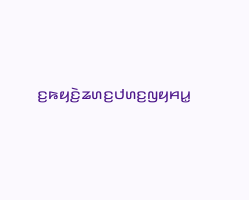ꤢ꤬ꤒꤟꤢꤧ꤬ꤘꤛꤢ꤬ꤓꤛꤢ꤬ꤜꤟꤌꤣ꤭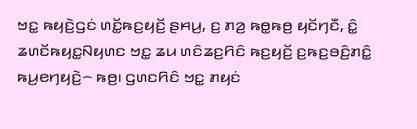ꤠꤢ꤭ ꤒꤟꤢꤧ꤬ꤞꤢꤦ ꤛꤢꤩ꤭ꤒꤢ꤬ꤟꤢꤩ꤬ ꤔꤌꤣ꤬, ꤢ꤬ ꤊꤤ꤬ ꤒꤥ꤭ꤒꤥ꤬ ꤟꤢꤩꤚꤢꤪ, ꤢꤨ꤭ ꤘꤛꤢꤩꤒꤟꤢ꤭ꤡꤟꤛꤢ ꤠꤢ꤭ ꤘꤣ ꤛꤢꤨꤘꤢ꤬ꤖꤢꤨ ꤒꤢ꤬ꤟꤢꤩ꤬ ꤢ꤬ꤒꤢ꤬ꤋꤢꤨ꤬ꤊꤢꤨ꤭ ꤒꤣ꤬ꤕꤚꤟꤢꤧ꤬꤮ ꤒꤥ꤬꤯ ꤞꤛꤢꤖꤢꤨ ꤠꤢ꤭ ꤊꤟꤢꤦ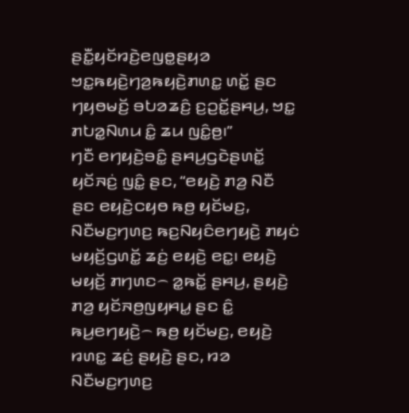ꤔꤢꤪ꤭ꤟꤢꤩꤙꤢꤧ꤬ꤕꤜꤥ꤭ꤔꤟꤤ ꤠꤢ꤭ꤒꤟꤢꤧ꤬ꤚꤤ꤬ꤒꤟꤢꤧ꤬ꤊꤛꤢ꤭ ꤛꤢꤩ꤭ ꤔꤢ ꤚꤟꤥꤗꤢꤩ꤬ ꤋꤝꤤꤘꤢꤨ꤬ ꤢ꤬ꤑꤢꤩ꤭ꤔꤌꤣ꤬, ꤠꤢ꤭ ꤊꤝꤤ꤭ꤡꤛꤣ ꤢꤨ꤭ ꤘꤣ ꤜꤢꤨ꤭ꤥ꤬꤯”
ꤚꤢꤪ ꤕꤚꤟꤢꤧ꤬ꤋꤢꤨ꤭ ꤔꤌꤣ꤬ꤞꤢꤧꤔꤛꤢꤩ꤭ ꤟꤢꤩꤏꤢꤦ꤬ ꤜꤢꤨ꤭ ꤔꤢ, “ꤕꤟꤢꤧ꤬ ꤊꤤ꤬ ꤡꤢꤪ ꤔꤢ ꤕꤟꤢꤧ꤬ꤍꤟꤥ ꤒꤥ꤬ ꤟꤢꤩꤗꤢ꤬, ꤡꤢꤪꤗꤢ꤬ꤚꤛꤢ꤬ ꤒꤢ꤬ꤡꤟꤢꤨꤕꤚꤟꤢꤧ꤬ ꤊꤟꤢꤦ ꤗꤟꤢꤩ꤬ꤞꤛꤢꤩ꤭ ꤘꤢꤦ꤬ ꤕꤟꤢꤧ꤬ ꤕꤢ꤭꤯ ꤕꤟꤢꤧ꤬ ꤗꤟꤢꤩ꤬ ꤊꤚꤛꤢ꤮ ꤤ꤭ꤒꤢꤩ꤭ ꤔꤌꤣ꤬, ꤔꤟꤢꤧ꤬ ꤊꤤ꤬ ꤟꤢꤩꤏꤥ꤬ꤜꤟꤌꤣ꤭ ꤔꤢ ꤢꤨ꤭ ꤒꤣ꤬ꤕꤚꤟꤢꤧ꤬꤮ ꤒꤥ꤬ ꤟꤢꤩꤗꤢ꤬, ꤕꤟꤢꤧ꤬ ꤙꤛꤢ꤭ ꤘꤢꤦ꤬ ꤔꤟꤢꤧ꤬ ꤔꤢ, ꤙꤤ ꤡꤢꤪꤗꤢ꤬ꤚꤛꤢ꤬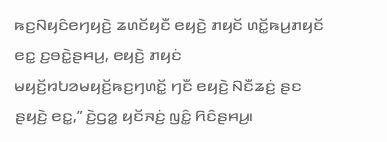ꤒꤢ꤬ꤡꤟꤢꤨꤕꤚꤟꤢꤧ꤬ ꤘꤛꤢꤩꤟꤢꤪ ꤕꤟꤢꤧ꤬ ꤊꤟꤢꤩ ꤛꤢꤩ꤭ꤒꤣ꤬ꤊꤟꤢꤩ ꤕꤢ꤭ ꤢ꤬ꤋꤢꤧ꤭ꤔꤌꤣ꤬, ꤕꤟꤢꤧ꤬ ꤊꤟꤢꤦ ꤗꤟꤢꤩ꤬ꤙꤝꤤꤗꤟꤢꤩ꤬ꤒꤢ꤬ꤚꤛꤢꤩ꤭ ꤚꤢꤪ ꤕꤟꤢꤧ꤬ ꤡꤢꤪꤘꤢꤦ꤬ ꤔꤢ ꤔꤟꤢꤧ꤬ ꤕꤢ꤭,” ꤢꤧ꤬ꤞꤤ꤭ ꤟꤢꤩꤏꤢꤦ꤬ ꤜꤢꤨ꤭ ꤖꤢꤨꤔꤌꤣ꤬꤯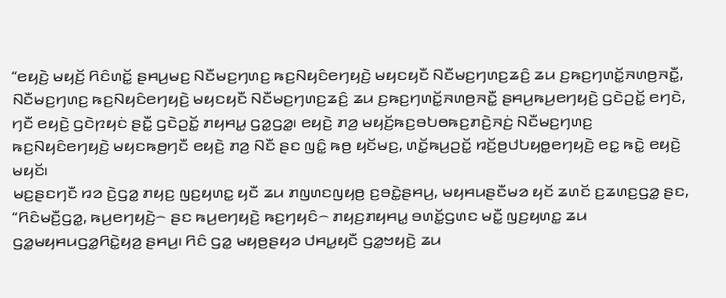“ꤕꤟꤢꤧ꤬ ꤗꤟꤢꤩ꤬ ꤖꤢꤨꤛꤢꤩ꤭ ꤔꤌꤣ꤬ꤗꤢ꤬ ꤡꤢꤪꤗꤢ꤬ꤚꤛꤢ꤬ ꤒꤢ꤬ꤡꤟꤢꤨꤕꤚꤟꤢꤧ꤬ ꤗꤟꤢꤟꤢꤪ ꤡꤢꤪꤗꤢ꤬ꤚꤛꤢ꤬ꤘꤢꤨ꤬ ꤘꤣ ꤢ꤬ꤒꤢ꤬ꤚꤛꤢꤩ꤭ꤏꤛꤥ꤬ꤏꤢꤪ꤭, ꤡꤢꤪꤗꤢ꤬ꤚꤛꤢ꤬ ꤒꤢ꤬ꤡꤟꤢꤨꤕꤚꤟꤢꤧ꤬ ꤗꤟꤢꤟꤢꤪ ꤡꤢꤪꤗꤢ꤬ꤚꤛꤢ꤬ꤘꤢꤨ꤬ ꤘꤣ ꤢ꤬ꤒꤢ꤬ꤚꤛꤢꤩ꤭ꤏꤛꤥ꤬ꤏꤢꤪ꤭ ꤔꤌꤣ꤬ꤒꤣ꤬ꤕꤚꤟꤢꤧ꤬ ꤞꤢꤧꤑꤢꤩ꤭ ꤕꤚꤢꤧ, ꤚꤢꤪ ꤕꤟꤢꤧ꤬ ꤞꤢꤧꤐꤟꤢꤦ ꤔꤢꤪ꤭ ꤞꤢꤧꤑꤢꤩ꤭ ꤊꤟꤌꤣ꤭ ꤞꤤ꤭ꤞꤤ꤭꤯ ꤕꤟꤢꤧ꤬ ꤊꤤ꤬ ꤗꤟꤢꤩ꤬ꤒꤢ꤬ꤋꤝꤥꤒꤢ꤬ꤊꤢꤧ꤬ꤏꤢꤦ꤬ ꤡꤢꤪꤗꤢ꤬ꤚꤛꤢ꤬ ꤒꤢ꤬ꤡꤟꤢꤨꤕꤚꤟꤢꤧ꤬ ꤗꤟꤢꤒꤥ꤬ꤚꤢꤪ ꤕꤟꤢꤧ꤬ ꤊꤤ꤬ ꤡꤢꤪ ꤔꤢ ꤜꤢꤨ꤭ ꤒꤥ꤬ ꤟꤢꤩꤗꤢ꤬, ꤛꤢꤩ꤭ꤒꤣ꤬ꤑꤢꤩ꤭ ꤙꤢꤩ꤬ꤥ꤬ꤓꤝꤟꤥ꤭ꤕꤚꤟꤢꤧ꤬ ꤕꤢ꤭ ꤒꤢꤧ꤭ ꤕꤟꤢꤧ꤬ ꤗꤟꤢꤩ꤯
ꤗꤢ꤬ꤔꤢꤚꤢꤪ ꤙꤤ ꤢꤧ꤬ꤞꤤ꤭ ꤊꤟꤢ꤬ ꤜꤢ꤬ꤟꤛꤢ꤭ ꤟꤢꤪ ꤘꤣ ꤊꤜꤛꤢꤜꤟꤥ꤬ ꤢ꤬ꤋꤢꤧ꤭ꤔꤌꤣ꤬, ꤗꤟꤌꤣꤔꤢꤪꤗꤤ ꤟꤢꤩ ꤘꤛꤢꤩ ꤢ꤬ꤘꤛꤢ꤬ꤞꤤ꤭ ꤔꤢ, “ꤖꤢꤨꤗꤢꤪ꤬ꤞꤤ꤭, ꤒꤣ꤬ꤕꤚꤟꤢꤧ꤬꤮ ꤔꤢ ꤒꤣ꤬ꤕꤚꤟꤢꤧ꤬ ꤒꤢ꤬ꤚꤟꤢꤨ꤮ ꤊꤟꤢ꤬ꤊꤟꤌꤣ꤭ ꤋꤛꤢꤩ꤭ꤞꤛꤢ ꤗꤢꤪ꤭ ꤜꤢ꤬ꤟꤛꤢ꤭ ꤘꤣ ꤞꤤ꤭ꤗꤟꤌꤣꤞꤤ꤭ꤖꤢꤧ꤭ꤟꤤ꤬ ꤔꤌꤣ꤬꤯ ꤖꤢꤨ ꤞꤤ꤭ ꤗꤟꤥ꤬ꤔꤟꤤ ꤓꤌꤣ꤭ꤟꤢꤪ ꤞꤤ꤭ꤠꤟꤢꤧ꤬ ꤘꤣ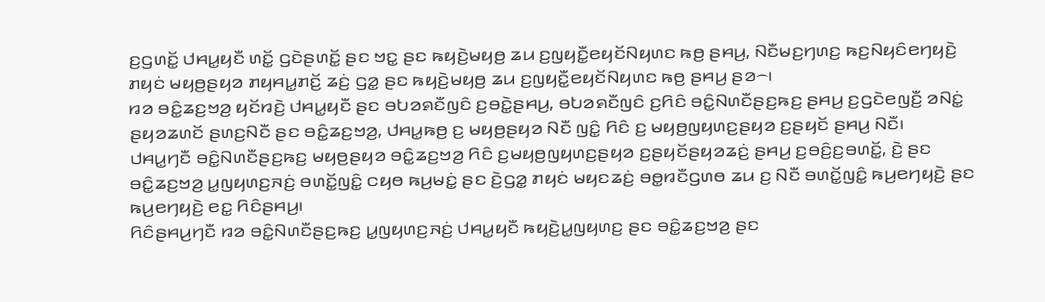ꤢ꤬ꤞꤛꤢꤩ꤭ ꤓꤌꤣ꤭ꤟꤢꤪ ꤛꤢꤩ꤭ ꤞꤢꤧꤔꤛꤢꤩ꤭ ꤔꤢ ꤠꤢ꤭ ꤔꤢ ꤒꤟꤢꤧ꤬ꤗꤟꤥ꤬ ꤘꤣ ꤢ꤬ꤜꤟꤢꤪ꤭ꤕꤟꤢꤩꤡꤟꤛꤢ ꤒꤥ꤬ ꤔꤌꤣ꤬, ꤡꤢꤪꤗꤢ꤬ꤚꤛꤢ꤬ ꤒꤢ꤬ꤡꤟꤢꤨꤕꤚꤟꤢꤧ꤬ ꤊꤟꤢꤦ ꤗꤟꤥ꤬ꤔꤟꤤ ꤊꤟꤌꤣ꤭ꤊꤢꤩ꤬ ꤘꤢꤦ꤬ ꤞꤤ꤭ ꤔꤢ ꤒꤟꤢꤧ꤬ꤗꤟꤥ꤬ ꤘꤣ ꤢ꤬ꤜꤟꤢꤪ꤭ꤕꤟꤢꤩꤡꤟꤛꤢ ꤒꤥ꤬ ꤔꤌꤣ꤬ ꤔꤤ꤮꤯
ꤙꤤ ꤋꤢꤨ꤭ꤘꤢ꤬ꤠꤤ꤬ ꤟꤢꤩꤙꤢꤧ꤬ ꤓꤌꤣ꤭ꤟꤢꤪ ꤔꤢ ꤋꤝꤤꤎꤢꤪꤜꤢꤨ ꤢ꤬ꤋꤢꤧ꤭ꤔꤌꤣ꤬, ꤋꤝꤤꤎꤢꤪꤜꤢꤨ ꤢ꤬ꤖꤢꤨ ꤋꤢꤨ꤭ꤡꤛꤢꤪꤔꤢ꤬ꤒꤢ꤬ ꤔꤌꤣ꤬ ꤢ꤬ꤞꤢꤧꤕꤜꤢꤪ꤬ ꤤꤡꤢꤦ꤭ ꤔꤟꤤꤘꤛꤢꤩ ꤔꤛꤢ꤬ꤡꤢꤪ ꤔꤢ ꤋꤢꤨ꤭ꤘꤢ꤬ꤠꤤ꤬, ꤓꤌꤣ꤭ꤒꤥ꤬ ꤢ꤬ ꤗꤟꤥ꤬ꤔꤟꤤ ꤡꤢꤪ ꤜꤢꤨ꤭ ꤖꤢꤨ ꤢ꤬ ꤗꤟꤥ꤬ꤜꤟꤛꤢ꤬ꤔꤟꤤ ꤢ꤬ꤔꤟꤢꤩ ꤔꤌꤣ꤬ ꤡꤢꤪ꤯
ꤓꤌꤣ꤭ꤚꤢꤪ ꤋꤢꤨ꤭ꤡꤛꤢꤪꤔꤢ꤬ꤒꤢ꤬ ꤗꤟꤥ꤬ꤔꤟꤤ ꤋꤢꤨ꤭ꤘꤢ꤬ꤠꤤ꤬ ꤖꤢꤨ ꤢ꤬ꤗꤟꤥ꤬ꤜꤟꤛꤢ꤬ꤔꤟꤤ ꤢ꤬ꤔꤟꤢꤩꤔꤟꤤꤘꤢꤦ꤬ ꤔꤌꤣ꤬ ꤢ꤬ꤋꤢꤨ꤬ꤢ꤬ꤋꤛꤢꤩ꤭, ꤢꤧ꤬ ꤔꤢ ꤋꤢꤨ꤭ꤘꤢ꤬ꤠꤤ꤬ ꤣ꤭ꤜꤟꤛꤢ꤬ꤏꤢꤦ꤬ ꤋꤛꤢꤩ꤭ꤜꤢꤨ꤭ ꤍꤟꤥ ꤒꤣ꤬ꤗꤢꤦ꤭ ꤔꤢ ꤢꤧ꤬ꤞꤤ꤭ ꤊꤟꤢꤦ ꤗꤟꤢꤘꤢꤦ꤬ ꤋꤥ꤭ꤙꤢꤪꤞꤛꤥ ꤘꤣ ꤢ꤬ ꤡꤢꤪ ꤋꤛꤢꤩ꤭ꤜꤢꤨ꤭ ꤒꤣ꤬ꤕꤚꤟꤢꤧ꤬ ꤔꤢ ꤒꤣ꤬ꤕꤚꤟꤢꤧ꤬ ꤕꤢ꤭ ꤖꤢꤨꤔꤌꤣ꤬꤯
ꤖꤢꤨꤔꤌꤣ꤬ꤚꤢꤪ ꤙꤤ ꤋꤢꤨ꤭ꤡꤛꤢꤪꤔꤢ꤬ꤒꤢ꤬ ꤣ꤭ꤜꤟꤛꤢ꤬ꤏꤢꤦ꤬ ꤓꤌꤣ꤭ꤟꤢꤪ ꤒꤟꤢꤧ꤬ꤣ꤭ꤜꤟꤛꤢ꤬ ꤔꤢ ꤋꤢꤨ꤭ꤘꤢ꤬ꤠꤤ꤬ ꤔꤢ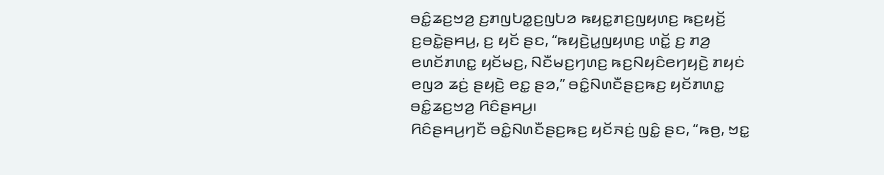ꤋꤢꤨ꤭ꤘꤢ꤬ꤠꤤ꤬ ꤢ꤬ꤊꤜꤝꤤ꤭ꤢ꤬ꤜꤝꤤ ꤒꤟꤢ꤭ꤊꤢ꤬ꤜꤟꤛꤢ꤬ ꤒꤢ꤬ꤟꤢꤩ꤬ ꤢ꤬ꤋꤢꤧ꤭ꤔꤌꤣ꤬, ꤢ꤬ ꤟꤢꤩ ꤔꤢ, “ꤒꤟꤢꤧ꤬ꤣ꤭ꤜꤟꤛꤢ꤬ ꤛꤢꤩ꤭ ꤢ꤬ ꤊꤤ꤬ ꤕꤛꤢꤩꤊꤛꤢ꤭ ꤟꤢꤩꤗꤢ꤬, ꤡꤢꤪꤗꤢ꤬ꤚꤛꤢ꤬ ꤒꤢ꤬ꤡꤟꤢꤨꤕꤚꤟꤢꤧ꤬ ꤊꤟꤢꤦ ꤕꤜꤤ ꤘꤢꤦ꤬ ꤔꤟꤢꤧ꤬ ꤕꤢ꤭ ꤔꤤ,” ꤋꤢꤨ꤭ꤡꤛꤢꤪꤔꤢ꤬ꤒꤢ꤬ ꤟꤢꤩꤊꤛꤢ꤭ ꤋꤢꤨ꤭ꤘꤢ꤬ꤠꤤ꤬ ꤖꤢꤨꤔꤌꤣ꤬꤯
ꤖꤢꤨꤔꤌꤣ꤬ꤚꤢꤪ ꤋꤢꤨ꤭ꤡꤛꤢꤪꤔꤢ꤬ꤒꤢ꤬ ꤟꤢꤩꤏꤢꤦ꤬ ꤜꤢꤨ꤭ ꤔꤢ, “ꤒꤥ꤬, ꤠꤢ꤭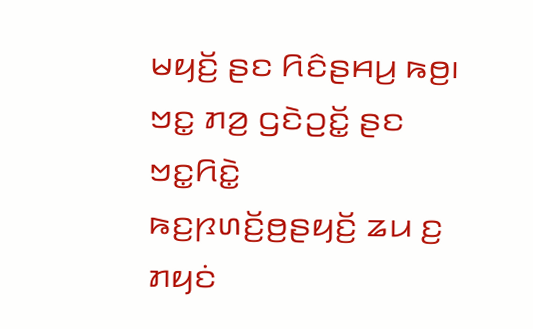ꤗꤟꤢꤩ꤬ ꤔꤢ ꤖꤢꤨꤔꤌꤣ꤬ ꤒꤥ꤬꤯ ꤠꤢ꤭ ꤊꤤ꤬ ꤞꤢꤧꤑꤢꤩ꤭ ꤔꤢ ꤠꤢ꤭ꤖꤢꤧ꤭ ꤒꤢ꤬ꤐꤛꤢꤩ꤬ꤥ꤬ꤔꤟꤢꤩ꤬ ꤘꤣ ꤢ꤬ ꤊꤟꤢꤦ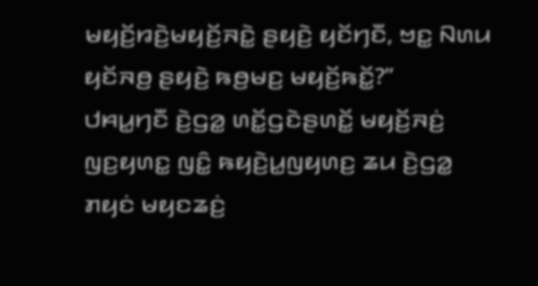ꤗꤟꤢꤩ꤬ꤙꤢꤧ꤬ꤗꤟꤢꤩ꤬ꤏꤢꤧ꤭ ꤔꤟꤢꤧ꤬ ꤟꤢꤩꤚꤢꤪ, ꤠꤢ꤭ ꤡꤛꤣ ꤟꤢꤩꤏꤥ꤬ ꤔꤟꤢꤧ꤬ ꤒꤥ꤬ꤗꤢ꤬ ꤗꤟꤢꤩ꤬ꤒꤢꤩ꤭?”
ꤓꤌꤣ꤭ꤚꤢꤪ ꤢꤧ꤬ꤞꤤ꤭ ꤛꤢꤩ꤭ꤞꤢꤧꤔꤛꤢꤩ꤭ ꤗꤟꤢꤩ꤬ꤏꤢꤦ꤬ ꤜꤢ꤬ꤟꤛꤢ꤭ ꤜꤢꤨ꤭ ꤒꤟꤢꤧ꤬ꤣ꤭ꤜꤟꤛꤢ꤬ ꤘꤣ ꤢꤧ꤬ꤞꤤ꤭ ꤊꤟꤢꤦ ꤗꤟꤢꤘꤢꤦ꤬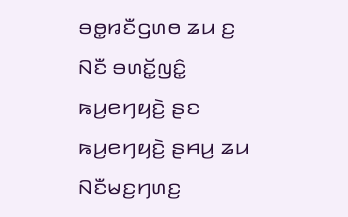ꤋꤥ꤭ꤙꤢꤪꤞꤛꤥ ꤘꤣ ꤢ꤬ ꤡꤢꤪ ꤋꤛꤢꤩ꤭ꤜꤢꤨ꤭ ꤒꤣ꤬ꤕꤚꤟꤢꤧ꤬ ꤔꤢ ꤒꤣ꤬ꤕꤚꤟꤢꤧ꤬ ꤔꤌꤣ꤬ ꤘꤣ ꤡꤢꤪꤗꤢ꤬ꤚꤛꤢ꤬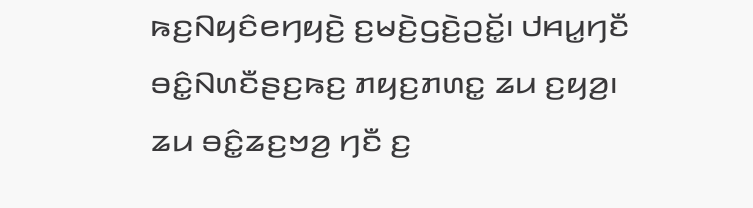ꤒꤢ꤬ꤡꤟꤢꤨꤕꤚꤟꤢꤧ꤬ ꤢ꤬ꤗꤢꤧ꤬ꤞꤢꤧ꤬ꤑꤢꤩ꤭꤯ ꤓꤌꤣ꤭ꤚꤢꤪ ꤋꤢꤨ꤭ꤡꤛꤢꤪꤔꤢ꤬ꤒꤢ꤬ ꤊꤟꤢ꤬ꤊꤛꤢ꤭ ꤘꤣ ꤢ꤬ꤟꤤ꤬꤯ ꤘꤣ ꤋꤢꤨ꤭ꤘꤢ꤬ꤠꤤ꤬ ꤚꤢꤪ ꤢ꤬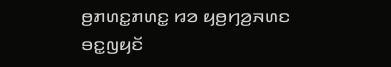ꤥ꤬ꤊꤛꤢ꤭ꤊꤛꤢ꤭ ꤙꤤ ꤟꤥ꤬ꤚꤤ꤬ꤏꤛꤢ ꤋꤢ꤭ꤜꤟꤢꤩ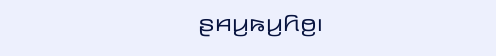ꤔꤌꤣ꤬ꤒꤣ꤬ꤖꤥ꤬꤯